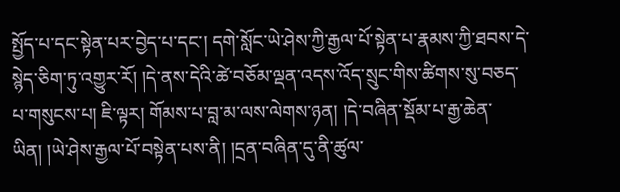སྤྱོད་པ་དང་སྟེན་པར་བྱེད་པ་དང་། དགེ་སློང་ཡེ་ཤེས་ཀྱི་རྒྱལ་པོ་སྟེན་པ་རྣམས་ཀྱི་ཐབས་དེ་སྙེད་ཅིག་ཏུ་འགྱུར་རོ། །དེ་ནས་དེའི་ཚེ་བཅོམ་ལྡན་འདས་འོད་སྲུང་གིས་ཚིགས་སུ་བཅད་པ་གསུངས་པ། ཇི་ལྟར། གོམས་པ་བླ་མ་ལས་ལེགས་ཉན། །དེ་བཞིན་སྡོམ་པ་རྒྱ་ཆེན་ཡིན། །ཡེ་ཤེས་རྒྱལ་པོ་བསྟེན་པས་ནི། །དྲན་བཞིན་དུ་ནི་ཚུལ་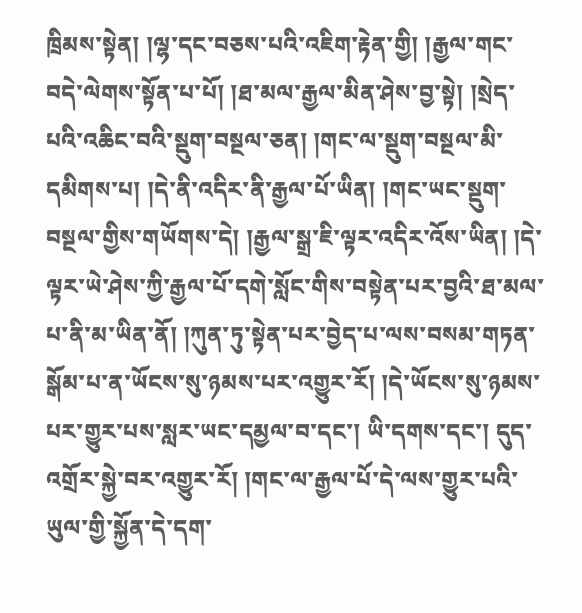ཁྲིམས་སྟེན། །ལྷ་དང་བཅས་པའི་འཇིག་རྟེན་གྱི། །རྒྱལ་གང་བདེ་ལེགས་སྟོན་པ་པོ། །ཐ་མལ་རྒྱལ་མིན་ཤེས་བྱ་སྟེ། །སྲེད་པའི་འཆིང་བའི་སྡུག་བསྔལ་ཅན། །གང་ལ་སྡུག་བསྔལ་མི་དམིགས་པ། །དེ་ནི་འདིར་ནི་རྒྱལ་པོ་ཡིན། །གང་ཡང་སྡུག་བསྔལ་གྱིས་གཡོགས་དེ། །རྒྱལ་སྒྲ་ཇི་ལྟར་འདིར་འོས་ཡིན། །དེ་ལྟར་ཡེ་ཤེས་ཀྱི་རྒྱལ་པོ་དགེ་སློང་གིས་བསྟེན་པར་བྱའི་ཐ་མལ་པ་ནི་མ་ཡིན་ནོ། །ཀུན་ཏུ་སྟེན་པར་བྱེད་པ་ལས་བསམ་གཏན་སྒོམ་པ་ན་ཡོངས་སུ་ཉམས་པར་འགྱུར་རོ། །དེ་ཡོངས་སུ་ཉམས་པར་གྱུར་པས་སླར་ཡང་དམྱལ་བ་དང་། ཡི་དགས་དང་། དུད་འགྲོར་སྐྱེ་བར་འགྱུར་རོ། །གང་ལ་རྒྱལ་པོ་དེ་ལས་གྱུར་པའི་ཡུལ་གྱི་སྐྱོན་དེ་དག་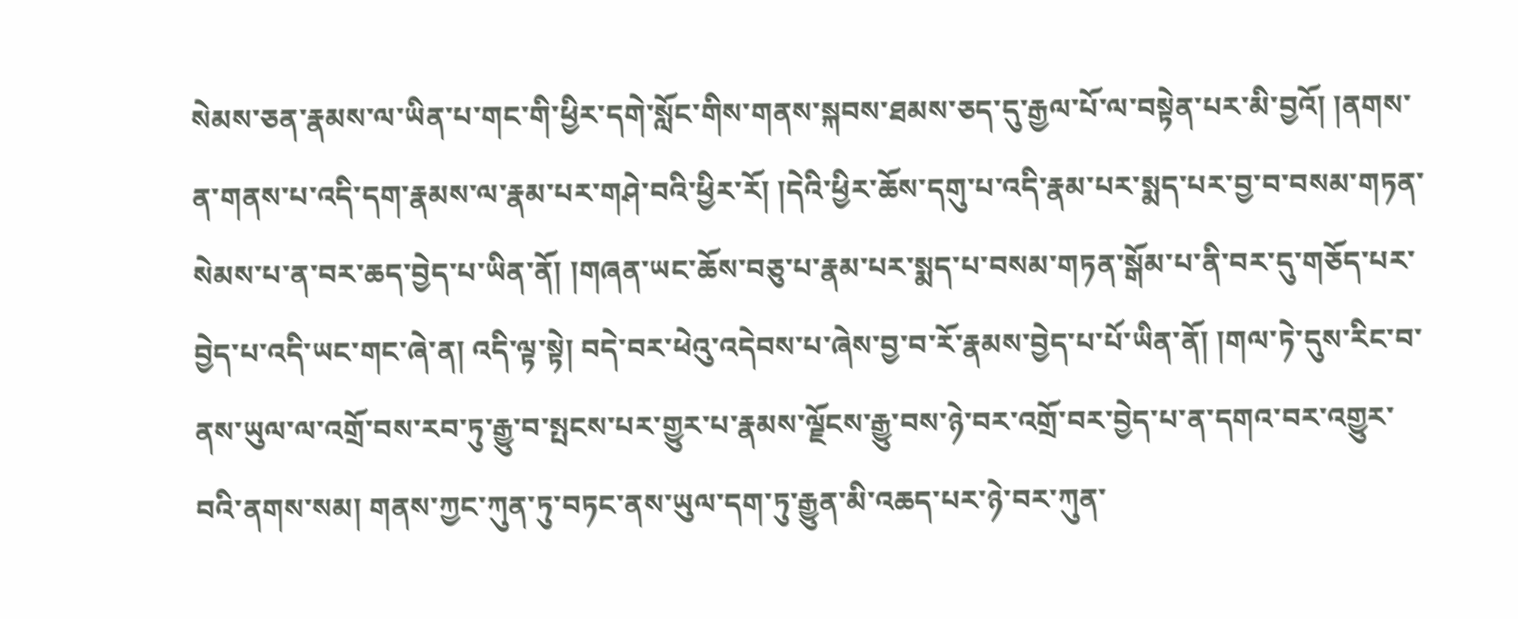སེམས་ཅན་རྣམས་ལ་ཡིན་པ་གང་གི་ཕྱིར་དགེ་སློང་གིས་གནས་སྐབས་ཐམས་ཅད་དུ་རྒྱལ་པོ་ལ་བསྟེན་པར་མི་བྱའོ། །ནགས་ན་གནས་པ་འདི་དག་རྣམས་ལ་རྣམ་པར་གཤེ་བའི་ཕྱིར་རོ། །དེའི་ཕྱིར་ཆོས་དགུ་པ་འདི་རྣམ་པར་སྨད་པར་བྱ་བ་བསམ་གཏན་སེམས་པ་ན་བར་ཆད་བྱེད་པ་ཡིན་ནོ། །གཞན་ཡང་ཆོས་བཅུ་པ་རྣམ་པར་སྨད་པ་བསམ་གཏན་སྒོམ་པ་ནི་བར་དུ་གཅོད་པར་བྱེད་པ་འདི་ཡང་གང་ཞེ་ན། འདི་ལྟ་སྟེ། བདེ་བར་ཕེའུ་འདེབས་པ་ཞེས་བྱ་བ་རོ་རྣམས་བྱེད་པ་པོ་ཡིན་ནོ། །གལ་ཏེ་དུས་རིང་བ་ནས་ཡུལ་ལ་འགྲོ་བས་རབ་ཏུ་རྒྱུ་བ་སྤངས་པར་གྱུར་པ་རྣམས་ལྗོངས་རྒྱུ་བས་ཉེ་བར་འགྲོ་བར་བྱེད་པ་ན་དགའ་བར་འགྱུར་བའི་ནགས་སམ། གནས་ཀྱང་ཀུན་ཏུ་བཏང་ནས་ཡུལ་དག་ཏུ་རྒྱུན་མི་འཆད་པར་ཉེ་བར་ཀུན་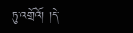ཏུ་འགྲོའོ། །དེ་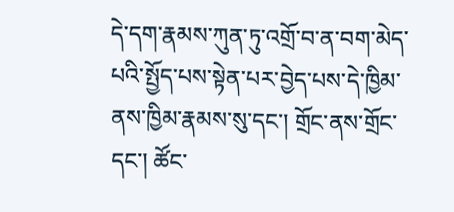དེ་དག་རྣམས་ཀུན་ཏུ་འགྲོ་བ་ན་བག་མེད་པའི་སྤྱོད་པས་སྟེན་པར་བྱེད་པས་དེ་ཁྱིམ་ནས་ཁྱིམ་རྣམས་སུ་དང་། གྲོང་ནས་གྲོང་དང་། ཚོང་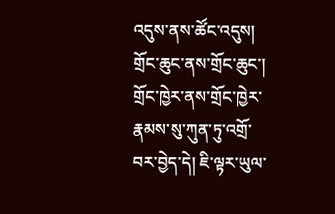འདུས་ནས་ཚོང་འདུས། གྲོང་ཆུང་ནས་གྲོང་ཆུང་། གྲོང་ཁྱེར་ནས་གྲོང་ཁྱེར་རྣམས་སུ་ཀུན་ཏུ་འགྲོ་བར་བྱེད་དེ། ཇི་ལྟར་ཡུལ་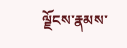ལྗོངས་རྣམས་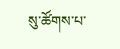སུ་ཚོགས་པ་